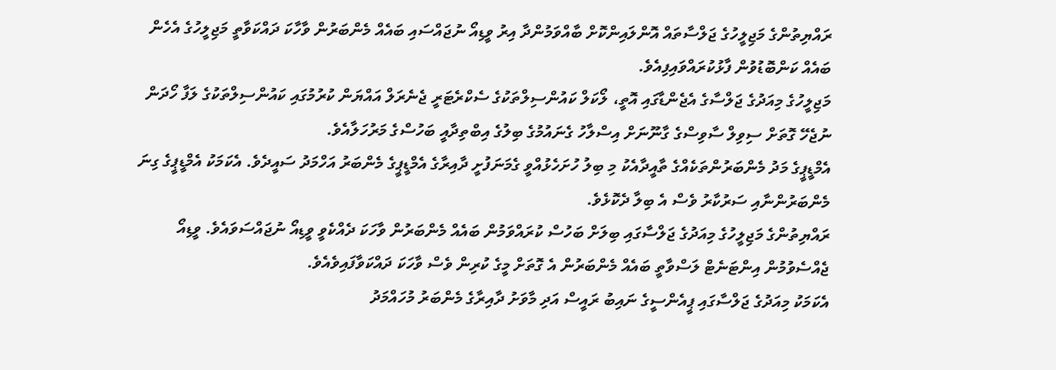ރައްޔިތުންގެ މަޖިލީހުގެ ޖަލްސާތައް އޮންލައިންކޮށް ބާއްވަމުންދާ އިރު ވީޑިއޯ ނުޖައްސައި ބައެއް މެންބަރުން ވާހާކަ ދައްކަވާތީ މަޖިލީހުގެ އެހެން ބައެއް ކަންބޮޑުވުން ފާޅުކުރައްވައިފިއެވެ.
މަޖިލީހުގެ މިއަދުގެ ޖަލްސާގެ އެޖެންޑާގައި އޮތީ، ލޯކަލް ކައުންސިލްތަކުގެ ސެކްރެޓަރީ ޖެނެރަލް އައްޔަން ކުރުމުގައި ކައުންސިލްތަކުގެ ލަފާ ހޯދަން ނުޖެހޭ ގޮތަށް ސިވިލް ސާވިސްގެ ގާނޫނަށް އިސްލާހު ގެނައުމުގެ ބިލުގެ އިބްތިދާއީ ބަހުސްގެ މަރުހަލާއެވެ.
އެމްޑީޕީގެ މަދު މެންބަރުންތަކެއްގެ ތާއީދާއެކު މި ބިލު ހުށަހެޅުއްވީ ގެމަނަފުށީ ދާއިރާގެ އެމްޑީޕީގެ މެންބަރު އަހްމަދު ސައީދެވެ. އެކަމަކު އެމްޑީޕީގެ ގިނަ މެންބަރުންނާއި ސަރުކާރު ވެސް އެ ބިލާ ދެކޮޅެވެ.
ރައްޔިތުންގެ މަޖިލީހުގެ މިއަދުގެ ޖަލްސާގައި ބިލަށް ބަހުސް ކުރައްވަމުން ބައެއް މެންބަރުން ވާހަކަ ދެއްކެވީ ވީޑިއޯ ނުޖައްސަވައެވެ. ވީޑިއޯ ޖެއްސެވުމުން އިންޓަނެޓް ލަސްވާތީ ބައެއް މެންބަރުން އެ ގޮތަށް މީގެ ކުރިން ވެސް ވާހަކަ ދައްކަވާފައިވެއެވެ.
އެކަމަކު މިއަދުގެ ޖަލްސާގައި ޕީއެންސީގެ ނައިބު ރައީސް އަދި މާވަށު ދާއިރާގެ މެންބަރު މުހައްމަދު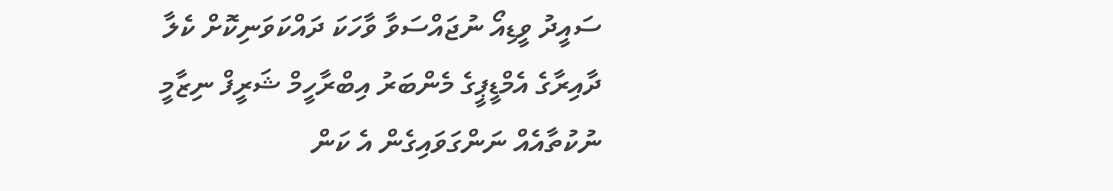ސައީދު ވީޑިއޯ ނުޖައްސަވާ ވާހަކަ ދައްކަވަނިކޮށް ކެލާ ދާއިރާގެ އެމްޑީޕީގެ މެންބަރު އިބްރާހީމް ޝަރީފް ނިޒާމީ ނުކުތާއެއް ނަންގަވައިގެން އެ ކަން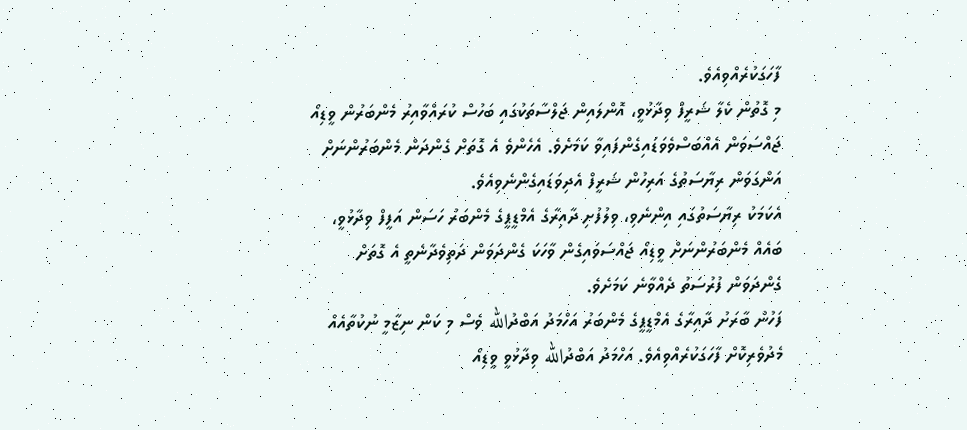ފާހަގަކުރެއްވިއެވެ.
މި ގޮތުން ކެލާ ޝަރީފް ވިދާޅުވީ، އޮންލައިން ޖަލްސާތަކުގައި ބަހުސް ކުރައްވާއިރު މެންބަރުން ވީޑިއޯ ޖައްސަވަން އެއްބަސްވެވަޑައިގެންފައިވާ ކަމަށެވެ. އެހެންވެ އެ ގޮތަށް ގެންދަން މެންބަރުންނަށް އަންގަވަން ރިޔާސަތުގެ އަރިހުން ޝަރީފް އެދިވަޑައިގެންނެވިއެވެ.
އެކަމަކު ރިޔާސަތުގައި އިންނެވި، ވިލުފުށި ދާއިރާގެ އެމްޑީޕީގެ މެންބަރު ހަސަން އަފީފް ވިދާޅުވީ، ބައެއް މެންބަރުންނަށް ވީޑިއޯ ޖައްސަވައިގެން ވާހަކަ ގެންދަވަން ދަތިވެދާނެތީ އެ ގޮތަށް ގެންދަވަން ފުރުސަތު ދެއްވާނެ ކަމަށެވެ.
ފަހުން ބާރަށު ދާއިރާގެ އެމްޑީޕީގެ މެންބަރު އަހްމަދު އަބްދުالله ވެސް މި ކަން ނިޒާމީ ނުކުތާއެއް މެދުވެރިކޮށް ފާހަގަކުރެއްވިއެވެ. އަހްމަދު އަބްދުالله ވިދާޅުވީ ވީޑިއޯ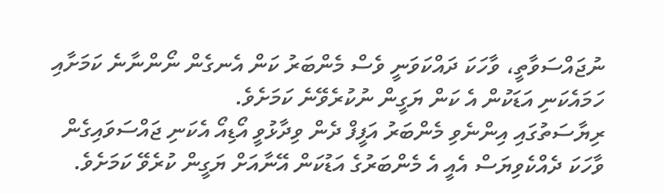ނުޖައްސަވާތީ، ވާހަކަ ދައްކަވަނީ ވެސް މެންބަރު ކަން އެނގެން ނޯންނާނެ ކަމަށާއި ހަމައެކަނި އަޑަކުން އެ ކަން ޔަގީން ނުކުރެވޭނެ ކަމަށެވެ.
ރިޔާސަތުގައި އިންނެވި މެންބަރު އަފީފް ދެން ވިދާޅުވީ އޯޑިއޯ އެކަނި ޖައްސަވައިގެން ވާހަކަ ދެއްކެވިޔަސް އެއީ އެ މެންބަރުގެ އަޑުކަން އޭނާއަށް ޔަގީން ކުރެވޭ ކަމަށެވެ.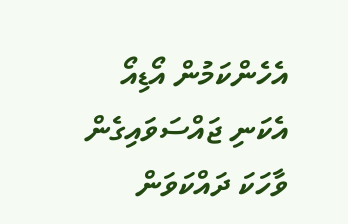އެހެންކަމުން އޯޑިއޯ އެކަނި ޖައްސަވައިގެން ވާހަކަ ދައްކަވަން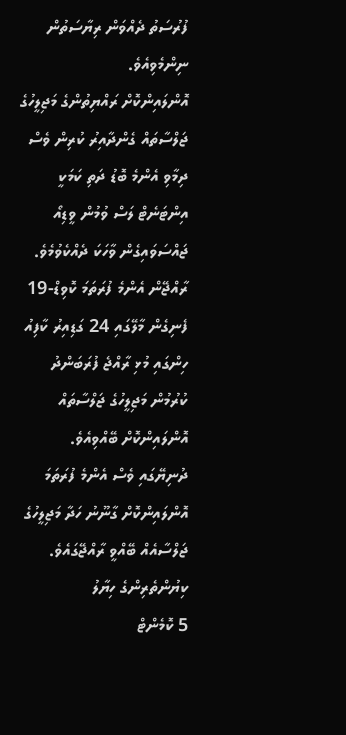ފުރުސަތު ދެއްވަން ރިޔާސަތުން ނިންމެވިއެވެ.
އޮންލައިންކޮށް ރައްޔިތުންގެ މަޖިލީހުގެ ޖަލްސާތައް ގެންދާއިރު ކުރިން ވެސް ދިމާވި އެންމެ ބޮޑު ދަތި ކަމަކީ އިންޓަނެޓް ލަސް ވުމުން ވީޑިއޯ ޖައްސަވައިގެން ވާހަކަ ދެއްކެވުމެވެ.
ރާއްޖޭން އެންމެ ފުރަތަމަ ކޮވިޑް-19 ފެނިގެން މާލޭގައި 24 ގަޑިއިރު ކާފިއު ހިންގައި މުޅި ރާއްޖެ ފުރަބަންދު ކުރުމުން މަޖިލީހުގެ ޖަލްސާތައް އޮންލައިންކޮށް ބޭއްވިއެވެ. ދުނިޔޭގައި ވެސް އެންމެ ފުރަތަމަ އޮންލައިންކޮށް ގާނޫނު ހަދާ މަޖިލީހުގެ ޖަލްސާއެއް ބޭއްވީ ރާއްޖޭގައެވެ.
ކިޔުންތެރިންގެ ހިޔާލު
5 ކޮމެންޓް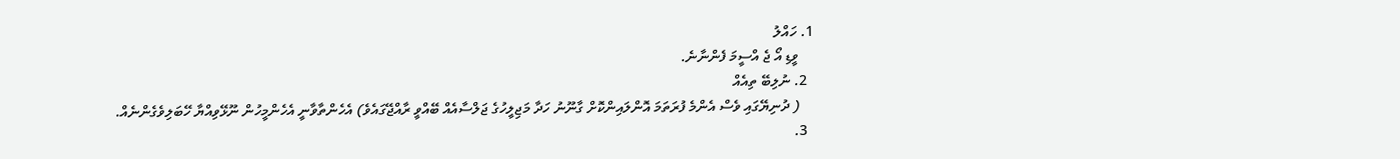1. ހައްލު
    ވީޑި އޯ ޖެ އްސީމަ ފެންނާނެ.
  2. ނުލިބޭ ތިއެއް
    ( ދުނިޔޭގައި ވެސް އެންމެ ފުރަތަމަ އޮންލައިންކޮށް ގާނޫނު ހަދާ މަޖިލީހުގެ ޖަލްސާއެއް ބޭއްވީ ރާއްޖޭގައެވެ) އެހެންތާވާނީ އެހެންމީހުން ނޫޅޭވިއްޔާ ހޭބަލިވެގެންނެއް.
  3.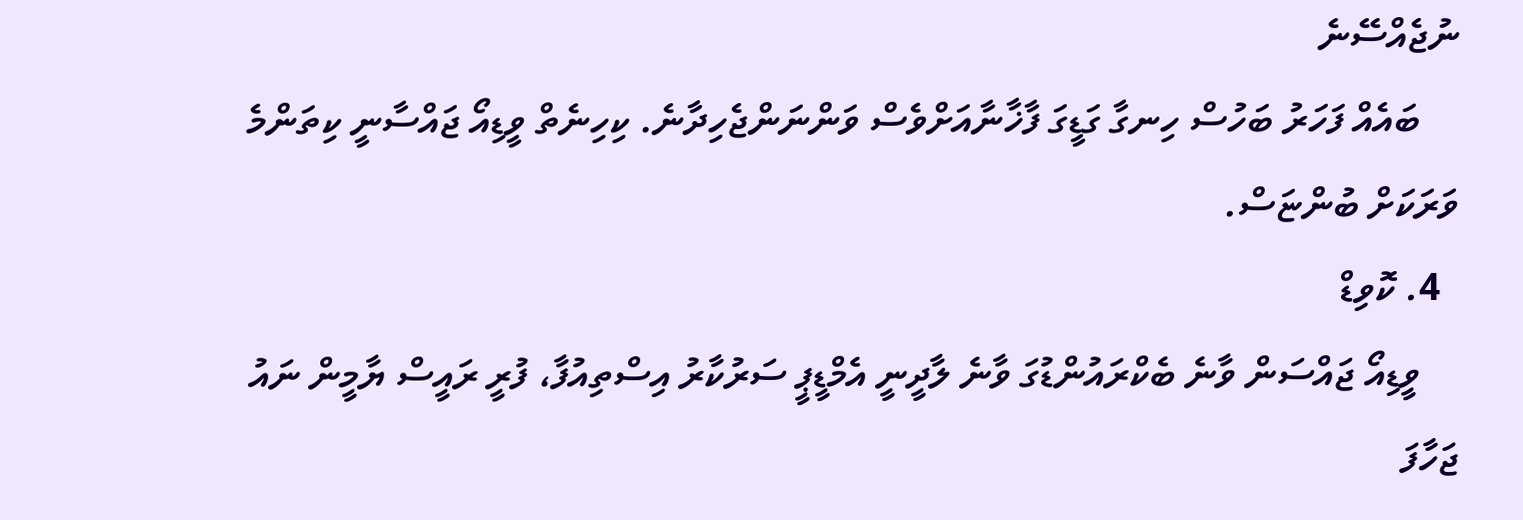ނުޖެއްސޭނެ
    ބައެއް ފަހަރު ބަހުސް ހިނގާ ގަޑީގަ ފާޚާނާއަށްވެސް ވަންނަންޖެހިދާނެ. ކިހިނެތް ވީޑިއޯ ޖައްސާނީ ކިތަންމެ ވަރަކަށް ބުންޏަސް.
  4. ކޮވިޑް
    ވީޑިއޯ ޖައްސަން ވާނެ ބެކްރައުންޑުގަ ވާނެ ލާދީނީ އެމްޑީޕީ ސަރުކާރު އިސްތިއުފާ، ފުރީ ރައީސް ޔާމީން ނައު ޖަހާފަ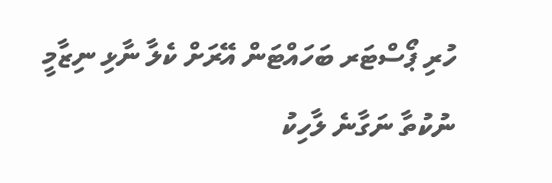ހުރި ޕޯސްޓަރ ބަހައްޓަން އޭރަށް ކެލާ ނާޅި ނިޒާމީ ނުކުތާ ނަގާނެ ލާހިކު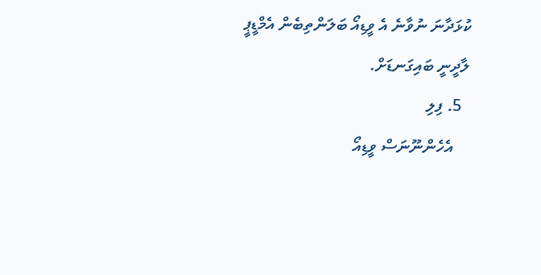ކުޅަދާނަ ނުވާނެ އެ ވީޑިއޯ ބަލަންތިބެން އެމްޑީޕީ ލާދީނީ ބައިގަނޑަށް.
  5. ފިލި
    އެހެންނޫނަސް ވީޑިއޯ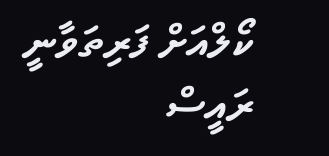ކޯލްއަށް ފަރިތަވާނީ ރައީސް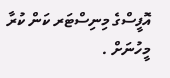އޮފީސްގެ މިނިސްޓަރ ކަން ކުރާ މީހުނަށް .